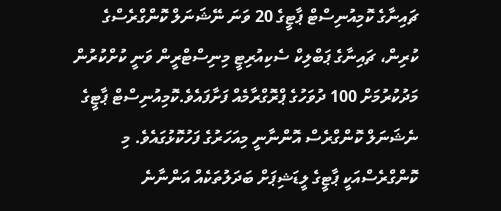ޗައިނާގެ ކޮމިއުނިސްޓް ޕާޓީގެ 20 ވަނަ ނޭޝަނަލް ކޮންގްރެސްގެ ކުރިން، ޗައިނާގެ ޕަބްލިކް ސެކިއުރިޓީ މިނިސްޓްރީން ވަނީ ކުށްކުރުން މަދުކުރުމަށް 100 ދުވަހުގެ ޕްރޮގްރާމެއް ފަށާފައެވެ.ކޮމިއުނިސްޓް ޕާޓީގެ ނެޝަނަލް ކޮންގްރެސް އޮންނާނީ މިއަހަރުގެ ފަހުކޮޅުގައެވެ. މި ކޮންގްރެސްއަކީ ޕާޓީގެ ލީޑަޝިޕަށް ބަދަލުތަކެއް އަންނާނެ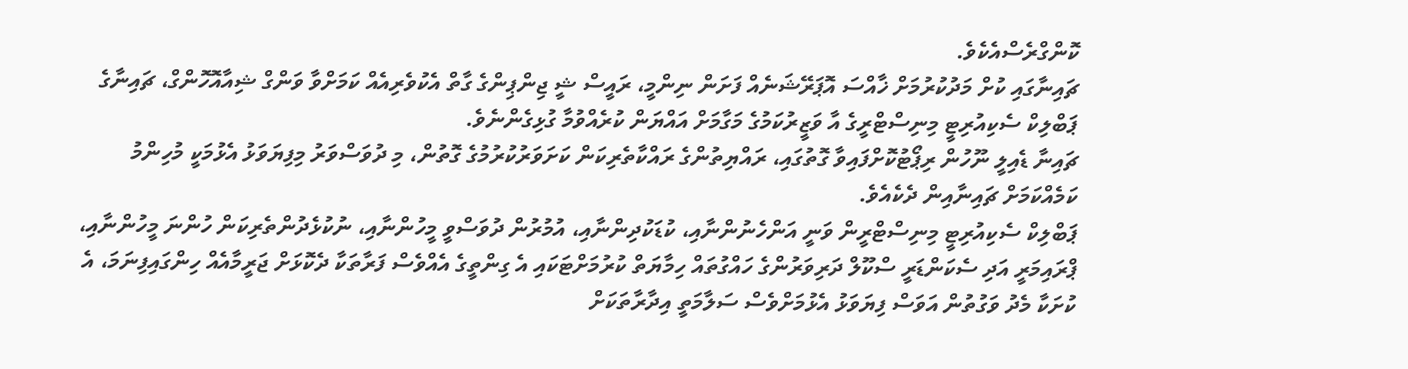ކޮންގްރެސްއެކެވެ.
ޗައިނާގައި ކުށް މަދުކުރުމަށް ޚާއްސަ އޮޕަރޭޝަނެއް ފަށަން ނިންމީ، ރައީސް ޝީ ޖިންޕިންގެ ގާތް އެކުވެރިއެއް ކަމަށްވާ ވަންގް ޝިއާއޮހޮންގް، ޗައިނާގެ ޕަބްލިކް ސެކިއުރިޓީ މިނިސްޓްރީގެ އާ ވަޒީރުކަމުގެ މަގާމަށް އައްޔަން ކުރެއްވުމާ ގުޅިގެންނެވެ.
ޗައިނާ ޑެއިލީ ނޫހުން ރިޕޯޓުކޮށްފައިވާ ގޮތުގައި، ރައްޔިތުންގެ ރައްކާތެރިކަން ކަށަވަރުކުރުމުގެ ގޮތުން، މި ދުވަސްވަރު މިފިޔަވަޅު އެޅުމަކީ މުހިންމު ކަމެއްކަމަށް ޗައިނާއިން ދެކެއެވެ.
ޕަބްލިކް ސެކިއުރިޓީ މިނިސްޓްރީން ވަނީ އަންހެނުންނާއި، ކުޑަކުދިންނާއި، އުމުރުން ދުވަސްވީ މީހުންނާއި، ނުކުޅެދުންތެރިކަން ހުންނަ މީހުންނާއި، ޕްރައިމަރީ އަދި ސެކަންޑަރީ ސްކޫލް ދަރިވަރުންގެ ހައްގުތައް ހިމާޔަތް ކުރުމަށްޓަކައި އެ ގިންތީގެ އެއްވެސް ފަރާތަކާ ދެކޮޅަށް ޖަރީމާއެއް ހިންގައިފިނަމަ، އެ ކުށަކާ މެދު ވަގުތުން އަވަސް ފިޔަވަޅު އެޅުމަށްވެސް ސަލާމަތީ އިދާރާތަކަށް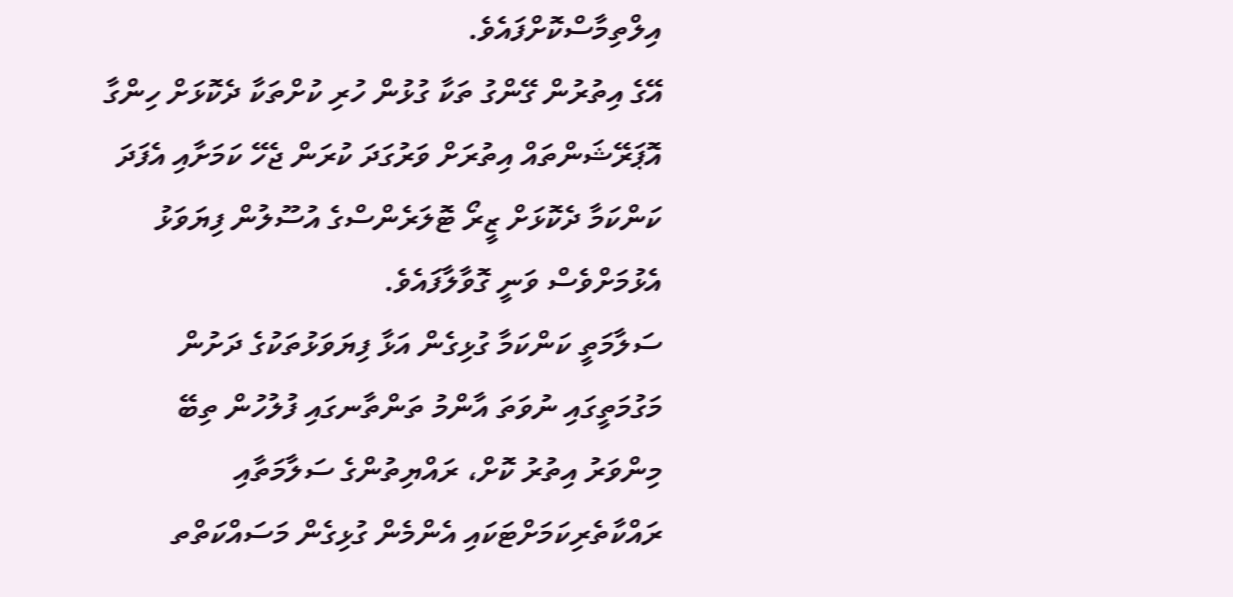އިލްތިމާސްކޮށްފައެވެ.
އޭގެ އިތުރުން ގޭންގު ތަކާ ގުޅުން ހުރި ކުށްތަކާ ދެކޮޅަށް ހިންގާ އޮޕަރޭޝަންތައް އިތުރަށް ވަރުގަދަ ކުރަން ޖެހޭ ކަމަށާއި އެފަދަ ކަންކަމާ ދެކޮޅަށް ޒީރޯ ޓޮލަރެންސްގެ އުސޫލުން ފިޔަވަޅު އެޅުމަށްވެސް ވަނީ ގޮވާލާފައެވެ.
ސަލާމަތީ ކަންކަމާ ގުޅިގެން އަޅާ ފިޔަވަޅުތަކުގެ ދަށުން މަގުމަތީގައި ނުވަތަ އާންމު ތަންތާނގައި ފުލުހުން ތިބޭ މިންވަރު އިތުރު ކޮށް، ރައްޔިތުންގެ ސަލާމަތާއި ރައްކާތެރިކަމަށްޓަކައި އެންމެން ގުޅިގެން މަސައްކަތްތ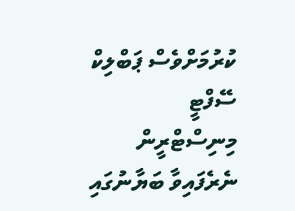ކުރުމަށްވެސް ޕަބްލިކް ސޭފްޓީ މިނިސްޓްރީން ނެރެފައިވާ ބަޔާނުގައި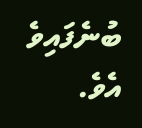ބުނެފައިވެ އެވެ.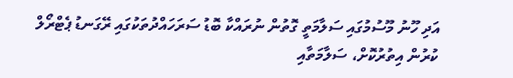އަދި ހޫނު މޫސުމުގައި ސަލާމަތީ ގޮތުން ނުރައްކާ ބޮޑު ސަރަހައްދުތަކުގައި ރޭގަނޑު ޕެޓްރޯލް ކުރުން އިތުރުކޮށް، ސަލާމަތާއި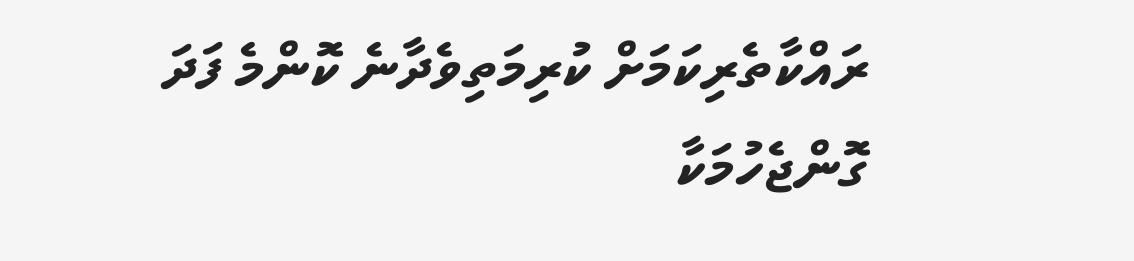ރައްކާތެރިކަމަށް ކުރިމަތިވެދާނެ ކޮންމެ ފަދަ ގޮންޖެހުމަކާ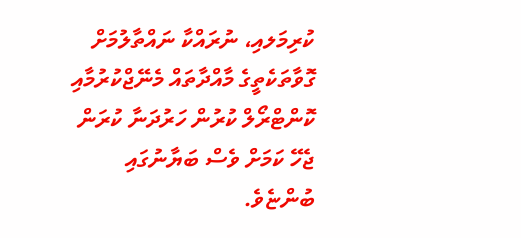ކުރިމަލއި، ނުރައްކާ ނައްތާލުމަށް ގޮވާތަކެތީގެ މާއްދާތައް މެނޭޖްކުރުމާއި ކޮންޓްރޯލް ކުރުން ހަރުދަނާ ކުރަން ޖެހޭ ކަމަށް ވެސް ބަޔާނުގައި ބުންޏެވެ.